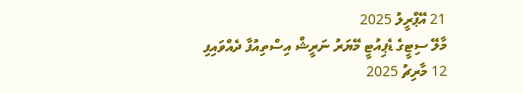21 އޭޕްރީލު 2025
މާލޭ ސިޓީގެ ޑެޕިއުޓީ މޭޔަރު ނަރީޝް އިސްތިއުފާ ދެއްވައިފި
12 މާރިޗު 2025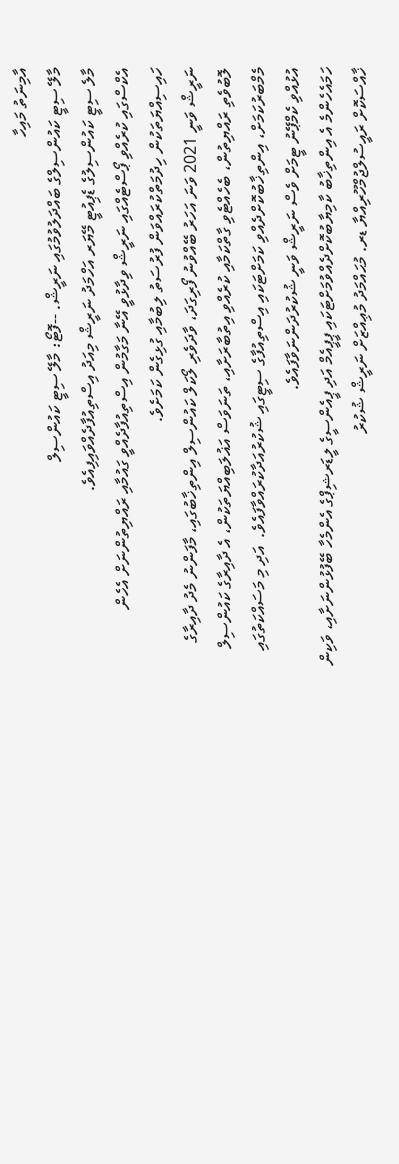އާމިނަތު މައިހާ
މާލޭ ސިޓީ ކައުންސިލްގެ ބައްދަލުވުމުގައި ނަރީޝް. --ފޮޓޯ: މާލޭ ސިޓީ ކައުންސިލް
މާލެ ސިޓީ ކައުންސިލުގެ ޑެޕިއުޓީ މޭޔަރ އަހްމަދު ނަރީޝް މިއަދު އިސްތިއުފާދެއްވައިފިއެވެ.
އެކްސްގައި ކުރެއްވި ޕޯސްޓެއްގައި ނަރީޝް ވިދާޅުވީ އޭނާ މަގާމުން އިސްތިއުފާދެއްވީ ގައުމާއި ރައްޔިތުންނަށް އެހެން ހައިސިއްޔަތަކުން ހިދުމަތްކުރައްވަން ފުރުސަތު ލިބުމާއި ގުޅިގެން ކަމަށެވެ.
ނަރީޝް ވަނީ 2021 ވަނަ އަހަރު ބޭއްވުނު ފޯރިގަދަ، ވާދަވެރި ލޯކަލް ކައުންސިލް އިންތިޚާބުގައި، މާފަންނު މެދު ދާއިރާގެ ލޮބުވެތި ރައްޔިތުން، ބެހެއްޓެވި ގާތްކަމާއި ކުރެއްވި އިތުބާރަށާއި، ތަނަވަސް އަޣުލަބިއްޔަތަކުން، އެ ދާއިރާގެ ކައުންސިލް މެމްބަރުކަމަށް، އިންތިޚާބުކޮށްދެއްވި ކަމަށްޓަކައި އިސްތިއުފާގެ ސިޓީގައި ޝުކުރުއަދާކުރައްވާފައެވެ.  އަދި މި މަސައްކަތުގައި އުޅުއްވި ކެމްޕޭނު ޓީމަށް ވެސް ނަރީޝް ވަނީ ޝުކުރުދަންނަވާފައެވެ.
ހަމައެހެންމެ އެ އިންތިޚާބު ކާމިޔާބުކޮށްދެއްވުމަށްޓަކައި ޕީޕީއެމް އަދި ޕީއެންސީގެ ލީޑަރޝިޕްގެ އެންމެހާ ބޭފުޅުންނަށާއި، ވަކިން ޚާއްސަކޮށް ރައީސުލްޖުމްހޫރިއްޔާ ޑރ. މުޙައްމަދު މުޢިއްޒަށް ނަރީޝް ޝުކުރު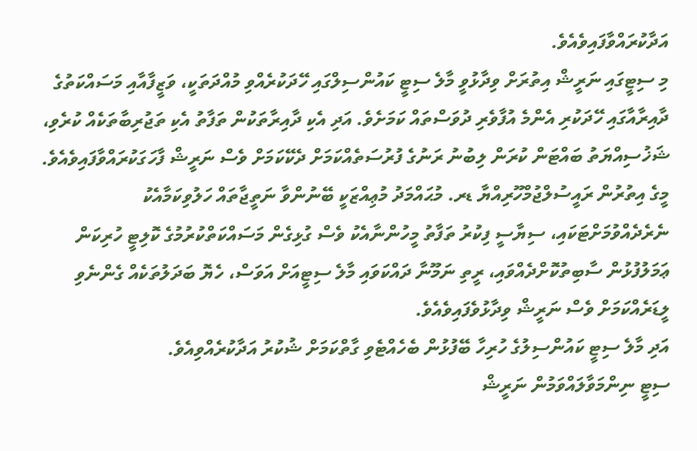އަދާކުރައްވާފައިވެއެވެ.
މި ސިޓީގައި ނަރީޝް އިތުރަށް ވިދާޅުވީ މާލެ ސިޓީ ކައުންސިލްގައި ހޭދަކުރެއްވި މުއްދަތަކީ، ވަޒީފާއާއި މަސައްކަތުގެ ދާއިރާއާގައި ހޭދަކުރި އެންމެ އުފާވެރި ދުވަސްތައް ކަމަށެވެ. އަދި އެކި ދާއިރާތަކުން ތަފާތު އެކި ތަޖުރިބާތަކެއް ކުރެވި، ޝަޚުސިއްޔަތު ބައްޓަން ކުރަން ލިބުނު ރަނުގެ ފުރުސަތެއްކަމަށް ދެކޭކަމަށް ވެސް ނަރީޝް ފާހަގަކުރައްވާފައިވެއެވެ.
މީގެ އިތުރުން ރައީސުލްޖުމްހޫރިއްޔާ ޑރ. މުޙައްމަދު މުޢިއްޒަކީ ބޭނުންވާ ނަތީޖާތައް ހަލުވިކަމާއެކު ނެރެދެއްވުމަށްޓަކައި، ސިޔާސީ ފިކުރު ތަފާތު މީހުންނާއެކު ވެސް ގުޅިގެން މަސައްކަތްކުރުމުގެ ކޮލިޓީ ހުރިކަން ޢަމަލުފުޅުން ސާބިތުކޮށްދެއްވައި، ރީތި ނަމޫނާ ދައްކަވައި މާލެ ސިޓީއަށް އަވަސް، ހެޔޮ ބަދަލުތަކެއް ގެންނެވި ލީޑަރެއްކަމަށް ވެސް ނަރީޝް ވިދާޅުވެފައިވެއެވެ.
އަދި މާލެ ސިޓީ ކައުންސިލުގެ ހުރިހާ ބޭފުޅުން ބެހެއްޓެވި ގާތްކަމަށް ޝުކުރު އަދާކުރެއްވިއެވެ.
ސިޓީ ނިންމަވާލައްވަމުން ނަރީޝް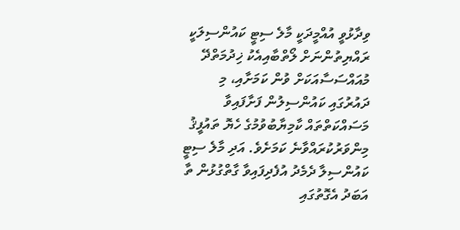ވިދާޅުވީ އުއްމީދަކީ މާލެ ސިޓީ ކައުންސިލަކީ ރައްޔިތުންނަށް ލޯތްބާއިއެކު ޚިދުމަތްދޭ މުއައްސަސާއަކަށް ވުން ކަމަށާއި، މި ދައުރުގައި ކައުންސިލުން ފަށާފައިވާ މަސައްކަތްތައް ކާމިޔާބުވުމުގެ ހެޔޮ ތައުފީޤު މިންވަރުކުރައްވާނެ ކަމަށެވެ. އަދި މާލެ ސިޓީ ކައުންސިލާ ދެމެދު އުފެދިފައިވާ ގާތްގުޅުން ތާ އަބަދު އެގޮތުގައި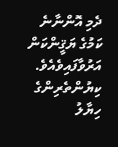ދެމި އޮންނާނެ ކަމުގެ ޔަޤީންކަން އަރުވާފައިވެއެވެ.
ކިޔުންތެރިންގެ ހިޔާލު